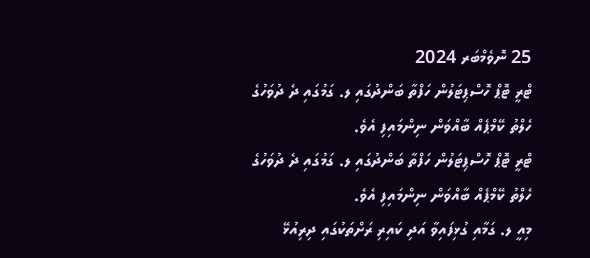25 ނޮވެމްބަރ 2024
ޓްރީ ޓޮޕް ހޮސްޕިޓަލުން ހަފްތާ ބަންދުގައި ލ. ގަމުގައި ދެ ދުވަހުގެ ހެލްތު ކޭމްޕެއް ބާއްވަން ނިންމައިފި އެވެ.
ޓްރީ ޓޮޕް ހޮސްޕިޓަލުން ހަފްތާ ބަންދުގައި ލ. ގަމުގައި ދެ ދުވަހުގެ ހެލްތު ކޭމްޕެއް ބާއްވަން ނިންމައިފި އެވެ.
މިއީ ލ. ގަމާއި ގުޅިފައިވާ އަދި ކައިރި ރަށްތަކުގައި ދިރިއުޅޭ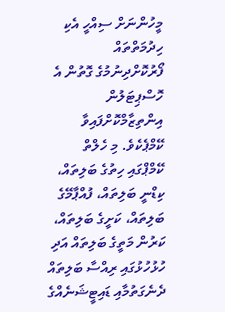މީހުންނަށް ސިއްހީ އެކި ހިދުމަތްތައް ފޯރުކޮށްދިނުމުގެ ގޮތުން އެ ހޮސްޕިޓަލުން އިންތިޒާމްކޮށްފައިވާ ކޭމްޕެކެވެ. މި ހެލްތް ކޭމްޕްގައި ހިތުގެ ބަލިތައް، ކިޑްނީ ބަލިތައް، ފުއްޕާމޭގެ ބަލިތައް، ކަށީގެ ބަލިތައް، ކަރުން މަތީގެ ބަލިތައް އަދި ހުޅުހުޅުގައި ރިއްސާ ބަލިތައް ދެނެގަތުމާއި ޑައިޓީޝަނެއްގެ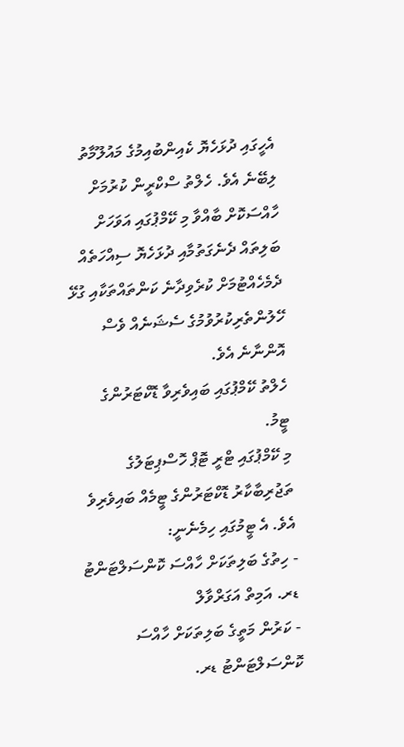އެހީގައި ދުޅަހެޔޮ ކެއިންބުއިމުގެ މައުލޫމާތު ލިބޭނެ އެވެ. ހެލްތު ސްކްރީން ކުރުމަށް ހާއްސަކޮށް ބާއްވާ މި ކޭމްޕުގައި އަވަހަށް ބަލިތައް ދެނެގަތުމާއި ދުޅަހެޔޮ ސިއްހަތެއް ދެމެހެއްޓުމަށް ކުރެވިދާނެ ކަންތައްތަކާއި ގުޅޭ ހޭލުންތެރިކުރުވުމުގެ ސެޝަނެއް ވެސް އޮންނާނެ އެވެ.
ހެލްތު ކޭމްޕުގައި ބައިވެރިވާ ޑޮކްޓަރުންގެ ޓީމު.
މި ކޭމްޕުގައި ޓްރީ ޓޮޕް ހޮސްޕިޓަލުގެ ތަޖުރިބާކާރު ޑޮކްޓަރުންގެ ޓީމެއް ބައިވެރިވެ އެވެ. އެ ޓީމުގައި ހިމެނެނީ:
- ހިތުގެ ބަލިތަކަށް ހާއްސަ ކޮންސަލްޓަންޓު ޑރ. އަމިތް އަގަރްވާލް
- ކަރުން މަތީގެ ބަލިތަކަށް ހާއްސަ ކޮންސަލްޓަންޓު ޑރ.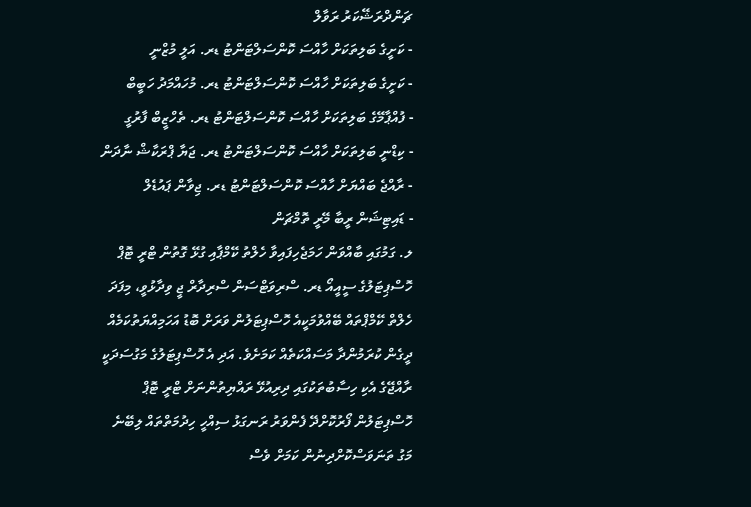ޗަންދްރަޝޭކަރު ރަވާލް
- ކަށީގެ ބަލިތަކަށް ހާއްސަ ކޮންސަލްޓަންޓު ޑރ. އަލީ މުޒްނީ
- ކަށީގެ ބަލިތަކަށް ހާއްސަ ކޮންސަލްޓަންޓު ޑރ. މުހައްމަދު ހަބީބް
- ފުއްޕާމޭގެ ބަލިތަކަށް ހާއްސަ ކޮންސަލްޓަންޓު ޑރ. ތެހްޒީބް ފާރުގީ
- ކިޑްނީ ބަލިތަކަށް ހާއްސަ ކޮންސަލްޓަންޓު ޑރ. ޖަޔާ ޕްރަކާޝް ނާދަން
- ރާއްޖެ ބައްޔަށް ހާއްސަ ކޮންސަލްޓަންޓު ޑރ. ޖިވާން ޕައުޑެލް
- ޑައިޓިޝަން ރީބާ މޭރީ ތޮމްޗަން
ލ. ގަމުގައި ބާއްވަން ހަމަޖެހިފައިވާ ހެލްތު ކޭމްޕާއި ގުޅޭ ގޮތުން ޓްރީ ޓޮޕް ހޮސްޕިޓަލުގެ ސީއީއޯ ޑރ. ސްރިވަޓްސަން ސްރިދާރް ޖީ ވިދާޅުވީ، މިފަދަ ހެލްތް ކޭމްޕްތައް ބޭއްވުމަކީއެ ހޮސްޕިޓަލުން ވަރަށް ބޮޑު އަހަމިއްޔަތުކަމެއް ދީގެން ކުރަމުންދާ މަސައްކަތެއް ކަމަށެވެ. އަދި އެ ހޮސްޕިޓަލުގެ މަގުސަދަކީ ރާއްޖޭގެ އެކި ހިސާބުތަކުގައި ދިރިއުޅޭ ރައްޔިތުންނަށް ޓްރީ ޓޮޕް ހޮސްޕިޓަލުން ފޯރުކޮށްދޭ ފެންވަރު ރަނގަޅު ސިއްހީ ހިދުމަތްތައް ލިބޭނެ މަގު ތަނަވަސްކޮށްދިނުން ކަމަށް ވެސް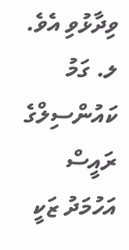ވިދާޅުވި އެވެ.
ލ. ގަމު ކައުންސިލްގެ ރައީސް އަހުމަދު ޒަކީ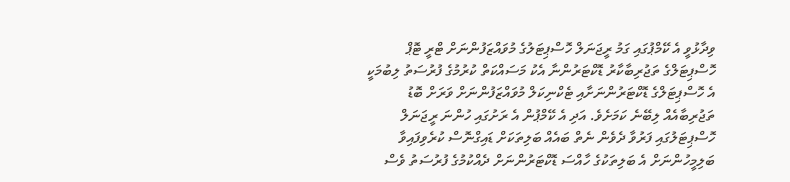ވިދާޅުވީ އެ ކޭމްޕުގައި ގަމު ރީޖަނަލް ހޮސްޕިޓަލުގެ މުވައްޒަފުންނަށް ޓްރީ ޓޮޕް ހޮސްޕިޓަލްގެ ތަޖުރިބާކާރު ޑޮކްޓަރުންނާ އެކު މަސައްކަތް ކުރުމުގެ ފުރުސަތު ލިބުމަކީ އެ ހޮސްޕިޓަލްގެ ޑޮކްޓަރުންނަށާއި ޓެކްނިކަލް މުވައްޒަފުންނަށް ވަރަށް ބޮޑު ތަޖުރިބާއެއް ލިބޭނެ ކަމަށެވެ. އަދި އެ ކޭމްޕުން އެ ރަށުގައި ހުންނަ ރީޖަނަލް ހޮސްޕިޓަލުގައި ފަރުވާ ދެވެން ނެތް ބައެއް ބަލިތަކަށް ޑައިގްނޮސް ކުރެވިފައިވާ ބަލިމީހުންނަށް އެ ބަލިތަކުގެ ހާއްސަ ޑޮކްޓަރުންނަށް ދެއްކުމުގެ ފުރުސަތު ވެސް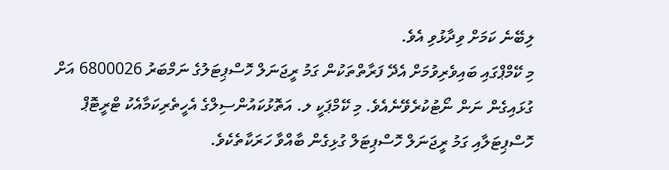ލިބޭނެ ކަމަށް ވިދާޅުވި އެވެ.
މި ކޭމްޕްގައި ބައިވެރިވުމަށް އެދޭ ފަރާތްތަކުން ގަމު ރީޖަނަލް ހޮސްޕިޓަލުގެ ނަމްބަރު 6800026 އަށް ގުޅައިގެން ނަން ނޯޓުކުރެވޭނެއެވެ. މި ކޭމްޕަކީ ލ. އަތޮޅުކައުންސިލްގެ އެހީތެރިކަމާއެކު ޓްރީޓޮޕް ހޮސްޕިޓަލާއި ގަމު ރީޖަނަލް ހޮސްޕިޓަލް ގުޅިގެން ބާއްވާ ހަރަކާތެކެވެ.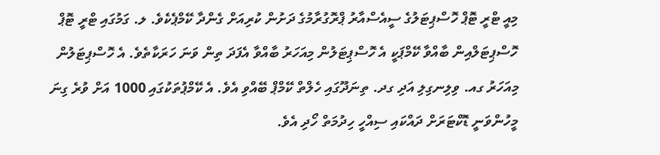މިއީ ޓްރީ ޓޮޕް ހޮސްޕިޓަލުގެ ސީއެސްއާރު ޕްރޮގުރާމުގެ ދަށުން ކުރިއަށް ގެންދާ ކޭމްޕެކެވެ. ލ. ގަމުގައި ޓްރީ ޓޮޕް ހޮސްޕިޓަލްއިން ބާއްވާ ކޭމްޕަކީ އެ ހޮސްޕިޓަލުން މިއަހަރު ބާއްވާ އެފަދަ ތިން ވަނަ ހަރަކާތެވެ. އެ ހޮސްޕިޓަލުން މިއަހަރު ގއ. ވިލިނގިލި އަދި ގދ. ތިނަދޫގައި ހެލްތް ކޭމްޕް ބޭއްވި އެވެ. އެ ކޭމްޕުތަކުގައި 1000 އަށް ވުރެ ގިނަ މީހުންވަނީ ޑޮކްޓަރަށް ދައްކައި ސިއްހީ ހިދުމަތް ހޯދި އެވެ.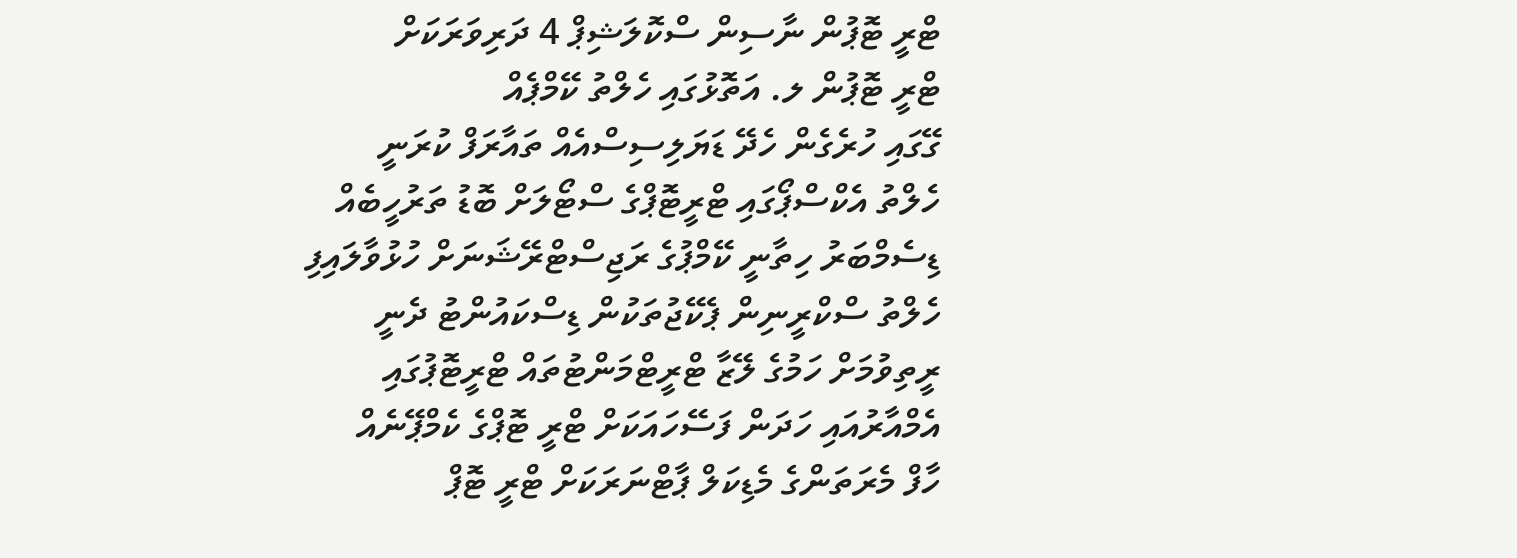ޓްރީ ޓޮޕުން ނާސިން ސްކޮލަޝިޕް 4 ދަރިވަރަކަށް
ޓްރީ ޓޮޕުން ލ. އަތޮޅުގައި ހެލްތު ކޭމްޕެއް
ގޭގައި ހުރެގެން ހެދޭ ޑަޔަލިސިސްއެއް ތައާރަފް ކުރަނީ
ހެލްތު އެކްސްޕޯގައި ޓްރީޓޮޕްގެ ސްޓޯލަށް ބޮޑު ތަރުހީބެއް
ޑިސެމްބަރު ހިތާނީ ކޭމްޕުގެ ރަޖިސްޓްރޭޝަނަށް ހުޅުވާލައިފި
ހެލްތު ސްކްރީނިން ޕެކޭޖުތަކުން ޑިސްކައުންޓު ދެނީ
ރީތިވުމަށް ހަމުގެ ލޭޒާ ޓްރީޓްމަންޓުތައް ޓްރީޓޮޕުގައި
އެމްއާރުއައި ހަދަން ފަސޭހައަކަށް ޓްރީ ޓޮޕްގެ ކެމްޕޭނެއް
ހާފް މެރަތަންގެ މެޑިކަލް ޕާޓްނަރަކަށް ޓްރީ ޓޮޕް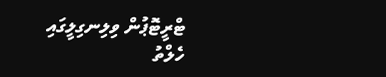ޓްރީޓޮޕުން ވިލިނގިލީގައި ހެލްތު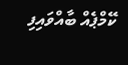ކޭމްޕެއް ބާއްވައިފި